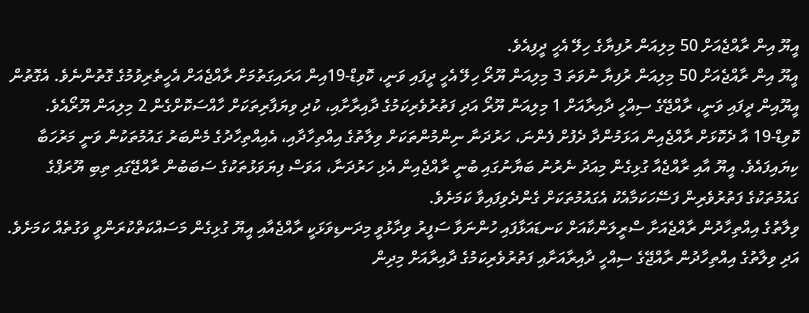އީޔޫ އިން ރާއްޖެއަށް 50 މިލިއަން ރުފިޔާގެ ހިލޭ އެހީ ދީފިއެވެ.
އީޔޫ އިން ރާއްޖެއަށް 50 މިލިއަން ރުފިޔާ ނުވަތަ 3 މިލިއަން ޔޫރޯ ހިލޭ އެހީ ދީފައި ވަނީ، ކޮވިޑް-19އިން އަރައިގަތުމަށް ރާއްޖެއަށް އެހީތެރިވުމުގެ ގޮތުންނެވެ. އެގޮތުން އީޔޫއިން ދީފައި ވަނީ، ރާއްޖޭގެ ސިއްހީ ދާއިރާއަށް 1 މިލިއަން ޔޫރޯ އަދި ފަތުރުވެރިކަމުގެ ދާއިރާށާއި، ކުދި ވިޔަފާރިތަކަށް ހާއްސަކޮށްގެން 2 މިލިއަން ޔޫރޯއެވެ.
ކޮވިޑް-19 އާ ދެކޮޅަށް ރާއްޖެއިން އަޅަމުންދާ ދެފުށް ފެންނަ، ހަރުދަނާ ނިންމުންތަކަށް ވިލާތުގެ އިއްތިހާދާއި، އެއިއްތިހާދުގެ މެންބަރު ގައުމުތަކުން ވަނީ މަރުހަބާ ކިޔައިފައެވެ. އީޔޫ އާއި ރާއްޖެއާ ގުޅިގެން މިއަދު ނެރުނު ބަޔާނުގައި ބުނީ ރާއްޖެއިން އެޅި ހަރުދަނާ، އަވަސް ފިޔަވަޅުތަކުގެ ސަބަބުން ރާއްޖޭގައި ތިބި ޔޫރަޕްގެ ގައުމުތަކުގެ ފަތުރުވެރިން ފަސޭހަކަމާއެކު އެގައުމުތަކަށް ގެންދެވިފައިވާ ކަމަށެވެ.
ވިލާތުގެ އިއްތިހާދުން ރާއްޖެއަށާ ސްރީލަންކާއަށް ކަނޑައަޅާފައި ހުންނަވާ ސަފީރު ވިދާޅުވީ މިދަނޑިވަޅަކީ ރާއްޖެއާއި އީޔޫ ގުޅިގެން މަސައްކަތްކުރަންވީ ވަގުތެއް ކަމަށެވެ. އަދި ވިލާތުގެ އިއްތިހާދުން ރާއްޖޭގެ ސިއްހީ ދާއިރާއަށާއި ފަތުރުވެރިކަމުގެ ދާއިރާއަށް މިދިން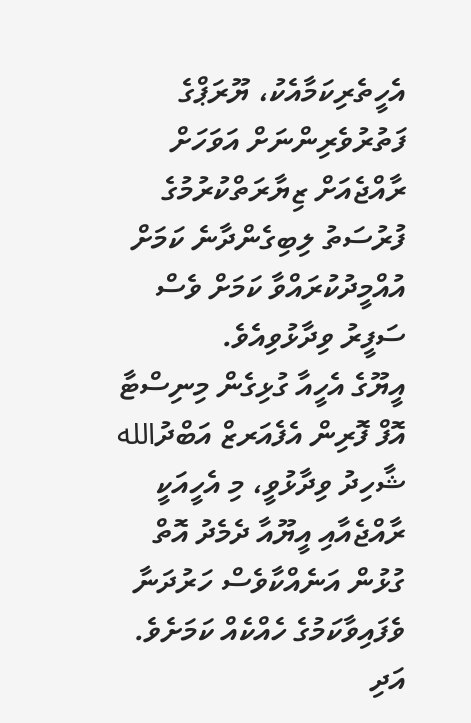އެހީތެރިކަމާއެކު، ޔޫރަޕްގެ ފަތުރުވެރިންނަށް އަވަހަށް ރާއްޖެއަށް ޒިޔާރަތްކުރުމުގެ ފުރުސަތު ލިބިގެންދާނެ ކަމަށް އުއްމީދުކުރައްވާ ކަމަށް ވެސް ސަފީރު ވިދާޅުވިއެވެ.
އީޔޫގެ އެހީއާ ގުޅިގެން މިނިސްޓާ އޮފް ފޮރިން އެފެއަރޒް އަބްދުالله ޝާހިދު ވިދާޅުވީ، މި އެހީއަކީ ރާއްޖެއާއި އީޔޫއާ ދެމެދު އޮތް ގުޅުން އަނެއްކާވެސް ހަރުދަނާ ވެފައިވާކަމުގެ ހެއްކެއް ކަމަށެވެ. އަދި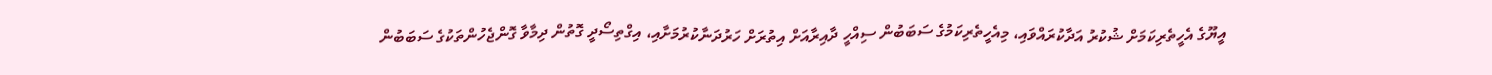އީޔޫގެ އެހީތެރިކަމަށް ޝުކުރު އަދާކުރައްވައި، މިއެހީތެރިކަމުގެ ސަބަބުން ސިއްހީ ދާއިރާއަށް އިތުރަށް ހަރުދަނާކުރުމަށާއި، އިގްތިސޯދީ ގޮތުން ދިމާވާ ގޮންޖެހުންތަކުގެ ސަބަބުން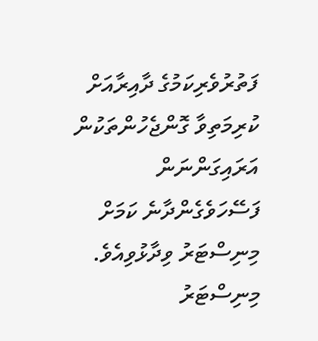ފަތުރުވެރިކަމުގެ ދާއިރާއަށް ކުރިމަތިވާ ގޮންޖެހުންތަކުން އަރައިގަންނަން ފަސޭހަވެގެންދާނެ ކަމަށް މިނިސްޓަރު ވިދާޅުވިއެވެ.
މިނިސްޓަރު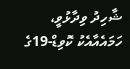ޝާހިދު ވިދާޅުވީ، ހަމައެއާއެކު ކޮވިޑް-19ގެ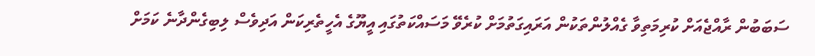ސަބަބުން ރާއްޖެއަށް ކުރިމަތިވާ ގެއްލުންތަކުން އަރައިގަތުމަށް ކުރެވޭ މަސައްކަތުގައި އީޔޫގެ އެހީތެރިކަން އަދިވެސް ލިބިގެންދާނެ ކަމަށް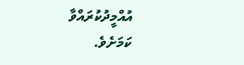އުއްމީދުކުރައްވާ ކަމަށެވެ.